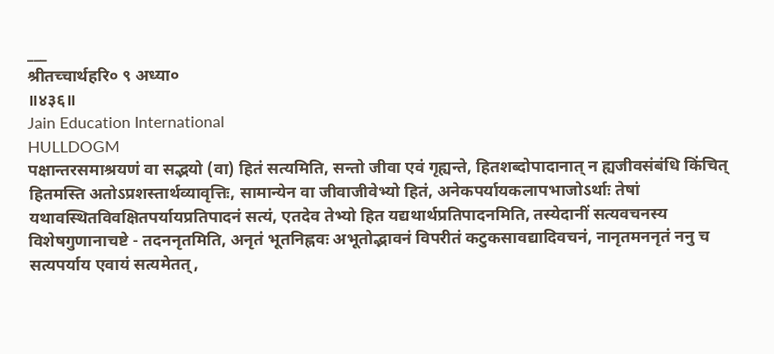___
श्रीतच्चार्थहरि० ९ अध्या०
॥४३६॥
Jain Education International
HULLDOGM
पक्षान्तरसमाश्रयणं वा सद्भयो (वा) हितं सत्यमिति, सन्तो जीवा एवं गृह्यन्ते, हितशब्दोपादानात् न ह्यजीवसंबंधि किंचित् हितमस्ति अतोऽप्रशस्तार्थव्यावृत्तिः, सामान्येन वा जीवाजीवेभ्यो हितं, अनेकपर्यायकलापभाजोऽर्थाः तेषां यथावस्थितविवक्षितपर्यायप्रतिपादनं सत्यं, एतदेव तेभ्यो हित यद्यथार्थप्रतिपादनमिति, तस्येदानीं सत्यवचनस्य विशेषगुणानाचष्टे - तदननृतमिति, अनृतं भूतनिह्नवः अभूतोद्भावनं विपरीतं कटुकसावद्यादिवचनं, नानृतमननृतं ननु च सत्यपर्याय एवायं सत्यमेतत्,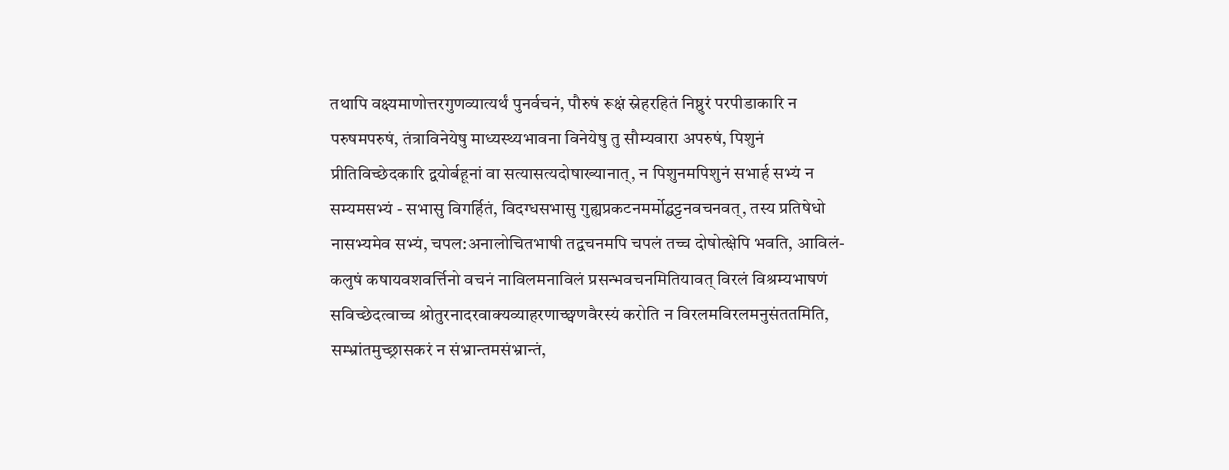तथापि वक्ष्यमाणोत्तरगुणव्यात्यर्थं पुनर्वचनं, पौरुषं रूक्षं स्नेहरहितं निष्ठुरं परपीडाकारि न परुषमपरुषं, तंत्राविनेयेषु माध्यस्थ्यभावना विनेयेषु तु सौम्यवारा अपरुषं, पिशुनं प्रीतिविच्छेदकारि द्वयोर्बहूनां वा सत्यासत्यदोषाख्यानात्, न पिशुनमपिशुनं सभार्ह सभ्यं न सम्यमसभ्यं - सभासु विगर्हितं, विदग्धसभासु गुह्यप्रकटनमर्मोद्घट्टनवचनवत्, तस्य प्रतिषेधो नासभ्यमेव सभ्यं, चपल:अनालोचितभाषी तद्वचनमपि चपलं तच्च दोषोत्क्षेपि भवति, आविलं- कलुषं कषायवशवर्त्तिनो वचनं नाविलमनाविलं प्रसन्भवचनमितियावत् विरलं विश्रम्यभाषणं सविच्छेदत्वाच्च श्रोतुरनादरवाक्यव्याहरणाच्छ्वणवैरस्यं करोति न विरलमविरलमनुसंततमिति, सम्भ्रांतमुच्छ्रासकरं न संभ्रान्तमसंभ्रान्तं,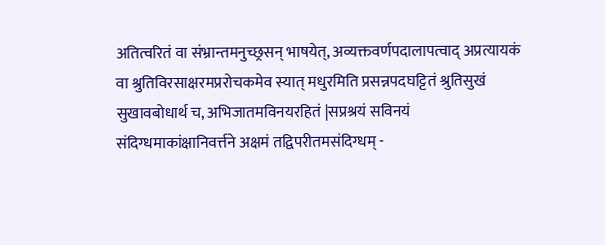अतित्वरितं वा संभ्रान्तमनुच्छ्रसन् भाषयेत्, अव्यक्तवर्णपदालापत्वाद् अप्रत्यायकं वा श्रुतिविरसाक्षरमप्ररोचकमेव स्यात् मधुरमिति प्रसन्नपदघट्टितं श्रुतिसुखं सुखावबोधार्थ च, अभिजातमविनयरहितं |सप्रश्रयं सविनयं संदिग्धमाकांक्षानिवर्त्तने अक्षमं तद्विपरीतमसंदिग्धम् -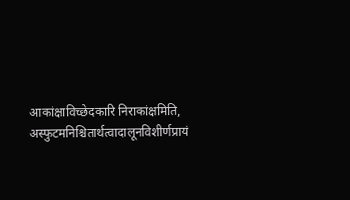आकांक्षाविच्छेदकारि निराकांक्षमिति, अस्फुटमनिश्चितार्थत्वादालूनविशीर्णप्रायं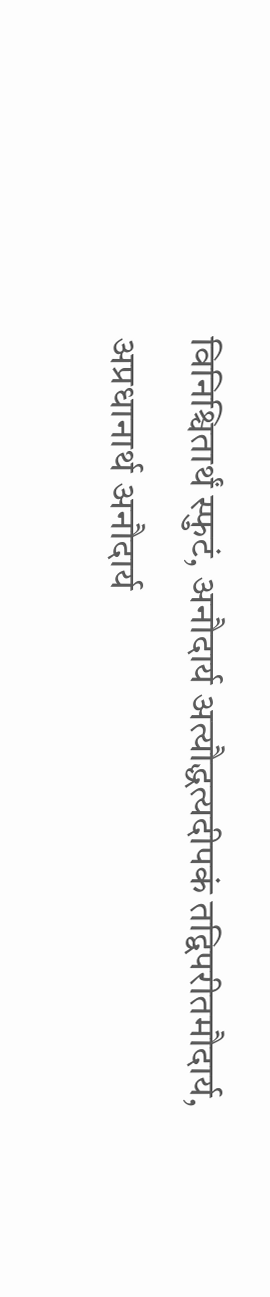विनिश्चितार्थं स्फुटं, अनौदार्य अत्यौद्धत्यदीपकं तद्विपरीतमौदार्य, अप्रधानार्थ अनौदार्य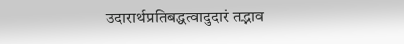उदारार्थप्रतिबद्धत्वादुदारं तद्भाव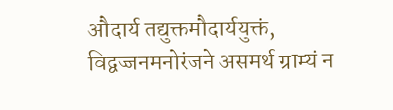औदार्य तद्युक्तमौदार्ययुक्तं, विद्वज्जनमनोरंजने असमर्थ ग्राम्यं न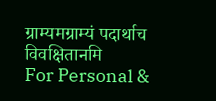ग्राम्यमग्राम्यं पदार्थाच विवक्षितानमि
For Personal &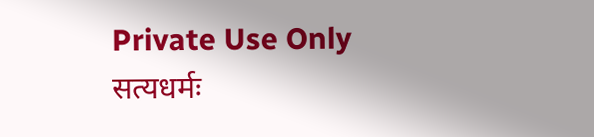Private Use Only
सत्यधर्मः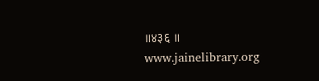॥४३६ ॥
www.jainelibrary.org